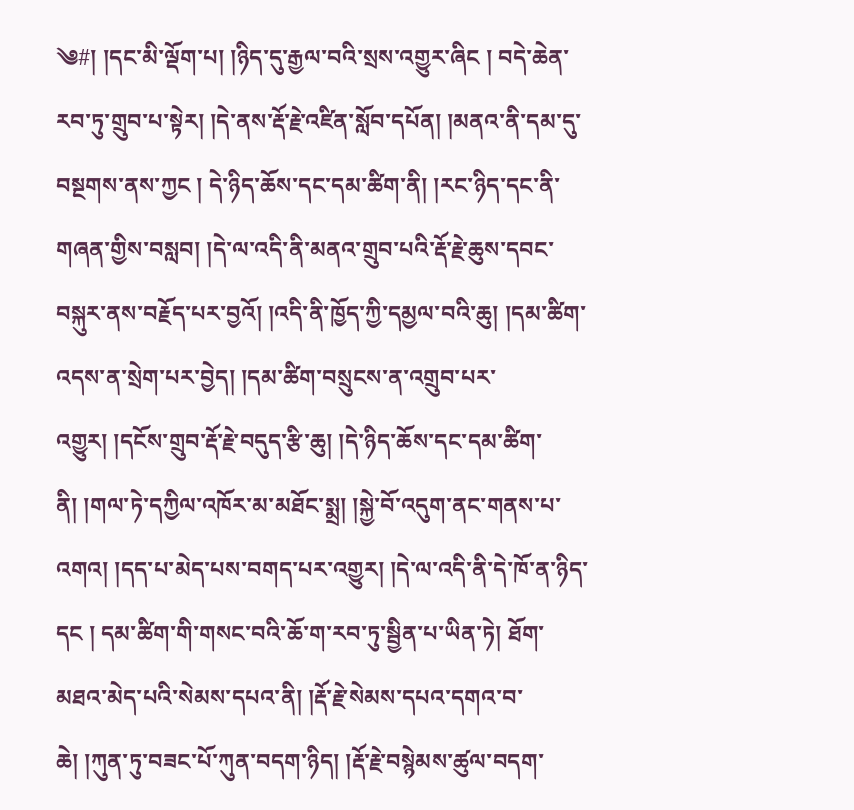༄#། །དང་མི་ལྡོག་པ། །ཉིད་དུ་རྒྱལ་བའི་སྲས་འགྱུར་ཞིང ། བདེ་ཆེན་རབ་ཏུ་གྲུབ་པ་སྟེར། །དེ་ནས་རྡོ་རྗེ་འཛིན་སློབ་དཔོན། །མནའ་ནི་དམ་དུ་བསྔགས་ནས་ཀྱང ། དེ་ཉིད་ཆོས་དང་དམ་ཚིག་ནི། །རང་ཉིད་དང་ནི་གཞན་གྱིས་བསླབ། །དེ་ལ་འདི་ནི་མནའ་གྲུབ་པའི་རྡོ་རྗེ་ཆུས་དབང་བསྐུར་ནས་བརྗོད་པར་བྱའོ། །འདི་ནི་ཁྱོད་ཀྱི་དམྱལ་བའི་ཆུ། །དམ་ཚིག་འདས་ན་སྲེག་པར་བྱེད། །དམ་ཚིག་བསྲུངས་ན་འགྲུབ་པར་འགྱུར། །དངོས་གྲུབ་རྡོ་རྗེ་བདུད་རྩི་ཆུ། །དེ་ཉིད་ཆོས་དང་དམ་ཚིག་ནི། །གལ་ཏེ་དཀྱིལ་འཁོར་མ་མཐོང་སྨྲ། །སྐྱེ་བོ་འདུག་ནང་གནས་པ་འགའ། །དད་པ་མེད་པས་བགད་པར་འགྱུར། །དེ་ལ་འདི་ནི་དེ་ཁོ་ན་ཉིད་དང ། དམ་ཚིག་གི་གསང་བའི་ཆོ་ག་རབ་ཏུ་སྦྱིན་པ་ཡིན་ཏེ། ཐོག་མཐའ་མེད་པའི་སེམས་དཔའ་ནི། །རྡོ་རྗེ་སེམས་དཔའ་དགའ་བ་ཆེ། །ཀུན་ཏུ་བཟང་པོ་ཀུན་བདག་ཉིད། །རྡོ་རྗེ་བསྙེམས་ཚུལ་བདག་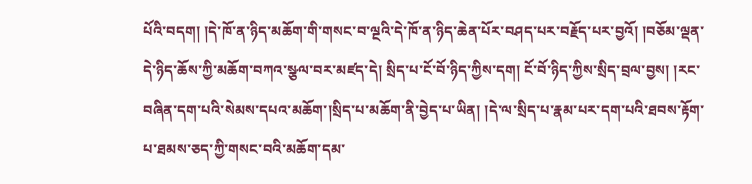པོའི་བདག། །དེ་ཁོ་ན་ཉིད་མཆོག་གི་གསང་བ་ལྔའི་དེ་ཁོ་ན་ཉིད་ཆེན་པོར་བཤད་པར་བརྗོད་པར་བྱའོ། །བཅོམ་ལྡན་དེ་ཉིད་ཆོས་ཀྱི་མཆོག་བཀའ་སྩལ་བར་མཛད་དེ། སྲིད་པ་ངོ་བོ་ཉིད་ཀྱིས་དག། ངོ་བོ་ཉིད་ཀྱིས་སྲིད་བྲལ་བྱས། །རང་བཞིན་དག་པའི་སེམས་དཔའ་མཆོག་།སྲིད་པ་མཆོག་ནི་བྱེད་པ་ཡིན། །དེ་ལ་སྲིད་པ་རྣམ་པར་དག་པའི་ཐབས་རྟོག་པ་ཐམས་ཅད་ཀྱི་གསང་བའི་མཆོག་དམ་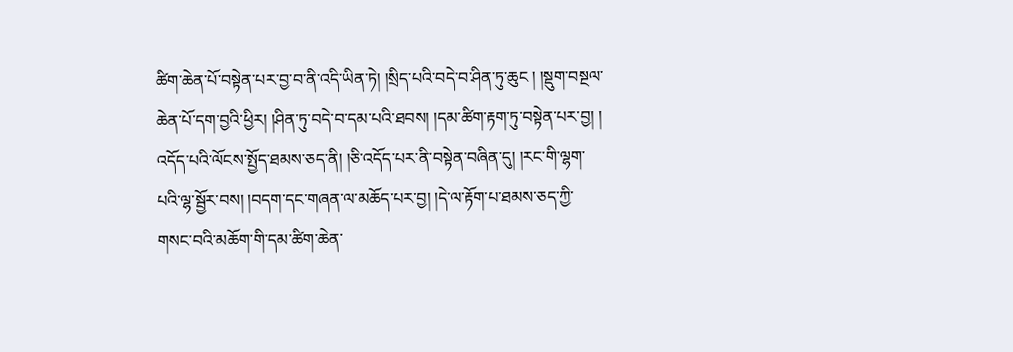ཚིག་ཆེན་པོ་བསྟེན་པར་བྱ་བ་ནི་འདི་ཡིན་ཏེ། །སྲིད་པའི་བདེ་བ་ཤིན་ཏུ་ཆུང ། །སྡུག་བསྔལ་ཆེན་པོ་དག་བྱའི་ཕྱིར། །ཤིན་ཏུ་བདེ་བ་དམ་པའི་ཐབས། །དམ་ཚིག་རྟག་ཏུ་བསྟེན་པར་བྱ། ། འདོད་པའི་ལོངས་སྤྱོད་ཐམས་ཅད་ནི། །ཅི་འདོད་པར་ནི་བསྟེན་བཞིན་དུ། །རང་གི་ལྷག་པའི་ལྷ་སྦྱོར་བས། །བདག་དང་གཞན་ལ་མཆོད་པར་བྱ། །དེ་ལ་རྟོག་པ་ཐམས་ཅད་ཀྱི་གསང་བའི་མཆོག་གི་དམ་ཚིག་ཆེན་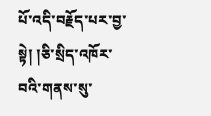པོ་འདི་བརྗོད་པར་བྱ་སྟེ། །ཅི་སྲིད་འཁོར་བའི་གནས་སུ་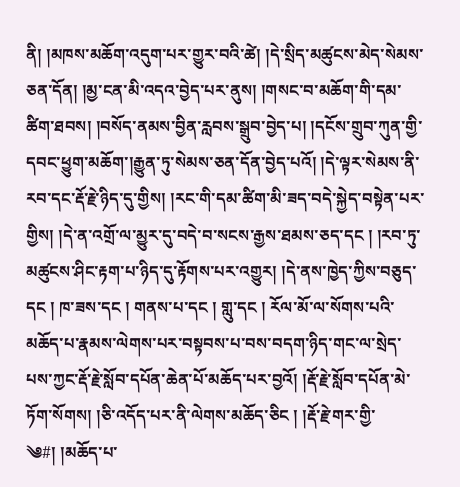ནི། །མཁས་མཆོག་འདུག་པར་གྱུར་བའི་ཚེ། །དེ་སྲིད་མཚུངས་མེད་སེམས་ཅན་དོན། །མྱ་ངན་མི་འདའ་བྱེད་པར་ནུས། །གསང་བ་མཆོག་གི་དམ་ཚིག་ཐབས། །བསོད་ནམས་བྱིན་རླབས་སྒྲུབ་བྱེད་པ། །དངོས་གྲུབ་ཀུན་གྱི་དབང་ཕྱུག་མཆོག་།རྒྱུན་ཏུ་སེམས་ཅན་དོན་བྱེད་པའོ། །དེ་ལྟར་སེམས་ནི་རབ་དང་རྡོ་རྗེ་ཉིད་དུ་གྱིས། །རང་གི་དམ་ཚིག་མི་ཟད་བདེ་སྐྱེད་བསྟེན་པར་གྱིས། །དེ་ན་འགྲོ་ལ་མྱུར་དུ་བདེ་བ་སངས་རྒྱས་ཐམས་ཅད་དང ། །རབ་ཏུ་མཚུངས་ཤིང་རྟག་པ་ཉིད་དུ་རྟོགས་པར་འགྱུར། །དེ་ནས་ཁྱེད་ཀྱིས་བཅུད་དང ། ཁ་ཟས་དང ། གནས་པ་དང ། གླུ་དང ། རོལ་མོ་ལ་སོགས་པའི་མཆོད་པ་རྣམས་ལེགས་པར་བསྟབས་པ་བས་བདག་ཉིད་གང་ལ་སྲེད་པས་ཀྱང་རྡོ་རྗེ་སློབ་དཔོན་ཆེན་པོ་མཆོད་པར་བྱའོ། །རྡོ་རྗེ་སློབ་དཔོན་མེ་ཏོག་སོགས། །ཅི་འདོད་པར་ནི་ལེགས་མཆོད་ཅིང ། །རྡོ་རྗེ་གར་གྱི་
༄#། །མཆོད་པ་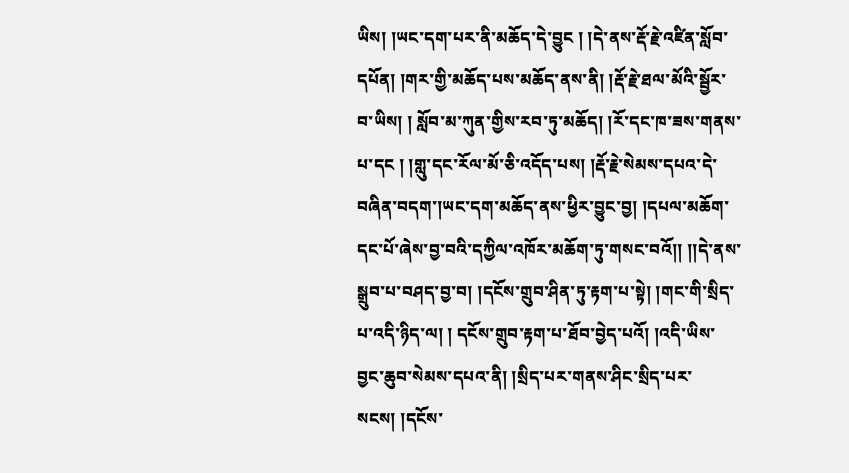ཡིས། །ཡང་དག་པར་ནི་མཆོད་དེ་བྱུང ། །དེ་ནས་རྡོ་རྗེ་འཛིན་སློབ་དཔོན། །གར་གྱི་མཆོད་པས་མཆོད་ནས་ནི། །རྡོ་རྗེ་ཐལ་མོའི་སྦྱོར་བ་ཡིས། ། སློབ་མ་ཀུན་གྱིས་རབ་ཏུ་མཆོད། །རོ་དང་ཁ་ཟས་གནས་པ་དང ། །གླུ་དང་རོལ་མོ་ཅི་འདོད་པས། །རྡོ་རྗེ་སེམས་དཔའ་དེ་བཞིན་བདག་།ཡང་དག་མཆོད་ནས་ཕྱིར་བྱུང་བྱ། །དཔལ་མཆོག་དང་པོ་ཞེས་བྱ་བའི་དཀྱིལ་འཁོར་མཆོག་ཏུ་གསང་བའོ།། །།དེ་ནས་སྒྲུབ་པ་བཤད་བྱ་བ། །དངོས་གྲུབ་ཤིན་ཏུ་རྟག་པ་སྟེ། །གང་གི་སྲིད་པ་འདི་ཉིད་ལ། ། དངོས་གྲུབ་རྟག་པ་ཐོབ་བྱེད་པའོ། །འདི་ཡིས་བྱང་ཆུབ་སེམས་དཔའ་ནི། །སྲིད་པར་གནས་ཤིང་སྲིད་པར་སངས། །དངོས་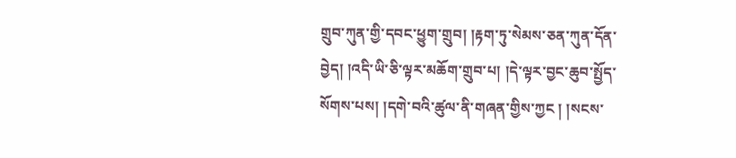གྲུབ་ཀུན་གྱི་དབང་ཕྱུག་གྲུབ། །རྟག་ཏུ་སེམས་ཅན་ཀུན་དོན་བྱེད། །འདི་ཡི་ཅི་ལྟར་མཆོག་གྲུབ་པ། །དེ་ལྟར་བྱང་ཆུབ་སྤྱོད་སོགས་པས། །དགེ་བའི་ཚུལ་ནི་གཞན་གྱིས་ཀྱང ། །སངས་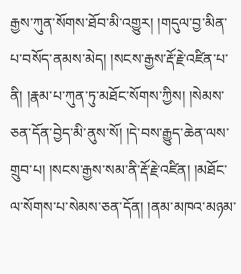རྒྱས་ཀུན་སོགས་ཐོབ་མི་འགྱུར། །གདུལ་བྱ་མིན་པ་བསོད་ནམས་མེད། །སངས་རྒྱས་རྡོ་རྗེ་འཛིན་པ་ནི། །རྣམ་པ་ཀུན་ཏུ་མཐོང་སོགས་ཀྱིས། །སེམས་ཅན་དོན་བྱེད་མི་ནུས་སོ། །དེ་བས་རྒྱུད་ཆེན་ལས་གྲུབ་པ། །སངས་རྒྱས་སམ་ནི་རྡོ་རྗེ་འཛིན། །མཐོང་ལ་སོགས་པ་སེམས་ཅན་དོན། །ནམ་མཁའ་མཉམ་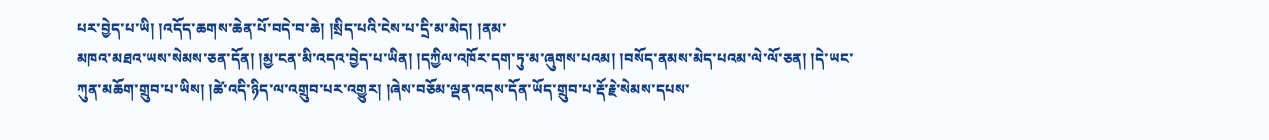པར་བྱེད་པ་ཡི། །འདོད་ཆགས་ཆེན་པོ་བདེ་བ་ཆེ། །སྲིད་པའི་ངེས་པ་དྲི་མ་མེད། །ནམ་
མཁའ་མཐའ་ཡས་སེམས་ཅན་དོན། །མྱ་ངན་མི་འདའ་བྱེད་པ་ཡིན། །དཀྱིལ་འཁོར་དག་ཏུ་མ་ཞུགས་པའམ། །བསོད་ནམས་མེད་པའམ་ལེ་ལོ་ཅན། །དེ་ཡང་ཀུན་མཆོག་གྲུབ་པ་ཡིས། །ཚེ་འདི་ཉིད་ལ་འགྲུབ་པར་འགྱུར། །ཞེས་བཅོམ་ལྡན་འདས་དོན་ཡོད་གྲུབ་པ་རྡོ་རྗེ་སེམས་དཔས་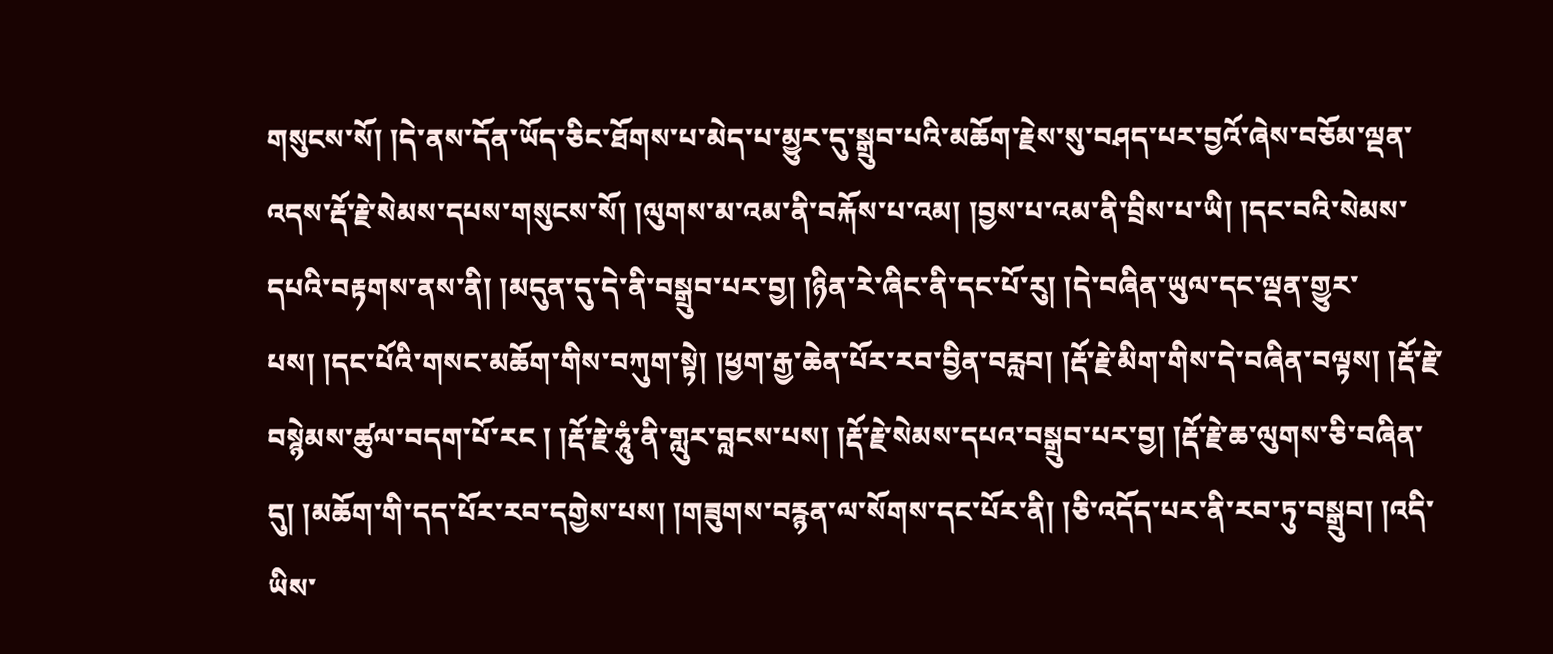གསུངས་སོ། །དེ་ནས་དོན་ཡོད་ཅིང་ཐོགས་པ་མེད་པ་མྱུར་དུ་སྒྲུབ་པའི་མཆོག་རྗེས་སུ་བཤད་པར་བྱའོ་ཞེས་བཅོམ་ལྡན་འདས་རྡོ་རྗེ་སེམས་དཔས་གསུངས་སོ། །ལུགས་མ་འམ་ནི་བརྐོས་པ་འམ། །བྱས་པ་འམ་ནི་བྲིས་པ་ཡི། །དང་བའི་སེམས་དཔའི་བརྟགས་ནས་ནི། །མདུན་དུ་དེ་ནི་བསྒྲུབ་པར་བྱ། །ཉིན་རེ་ཞིང་ནི་དང་པོ་རུ། །དེ་བཞིན་ཡུལ་དང་ལྡན་གྱུར་པས། །དང་པོའི་གསང་མཆོག་གིས་བཀུག་སྟེ། །ཕྱག་རྒྱ་ཆེན་པོར་རབ་བྱིན་བརླབ། །རྡོ་རྗེ་མིག་གིས་དེ་བཞིན་བལྟས། །རྡོ་རྗེ་བསྙེམས་ཚུལ་བདག་པོ་རང ། །རྡོ་རྗེ་ཧཱུཾ་ནི་གླུར་བླངས་པས། །རྡོ་རྗེ་སེམས་དཔའ་བསྒྲུབ་པར་བྱ། །རྡོ་རྗེ་ཆ་ལུགས་ཅི་བཞིན་དུ། །མཆོག་གི་དད་པོར་རབ་དགྱེས་པས། །གཟུགས་བརྙན་ལ་སོགས་དང་པོར་ནི། །ཅི་འདོད་པར་ནི་རབ་ཏུ་བསྒྲུབ། །འདི་ཡིས་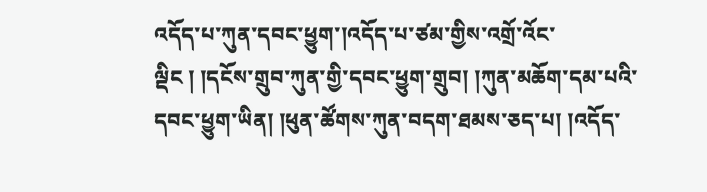འདོད་པ་ཀུན་དབང་ཕྱུག་།འདོད་པ་ཙམ་གྱིས་འགྲོ་འོང་ལྡིང ། །དངོས་གྲུབ་ཀུན་གྱི་དབང་ཕྱུག་གྲུབ། །ཀུན་མཆོག་དམ་པའི་དབང་ཕྱུག་ཡིན། །ཕུན་ཚོགས་ཀུན་བདག་ཐམས་ཅད་པ། །འདོད་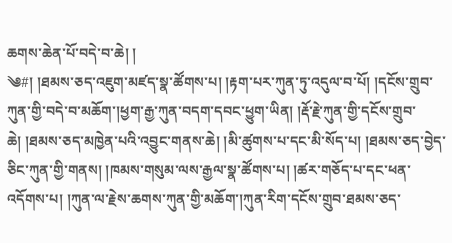ཆགས་ཆེན་པོ་བདེ་བ་ཆེ། །
༄#། །ཐམས་ཅད་འཇུག་མཛད་སྣ་ཚོགས་པ། །རྟག་པར་ཀུན་ཏུ་འདུལ་བ་པོ། །དངོས་གྲུབ་ཀུན་གྱི་བདེ་བ་མཆོག་།ཕྱག་རྒྱ་ཀུན་བདག་དབང་ཕྱུག་ཡིན། །རྡོ་རྗེ་ཀུན་གྱི་དངོས་གྲུབ་ཆེ། །ཐམས་ཅད་མཁྱེན་པའི་འབྱུང་གནས་ཆེ། །མི་ཚུགས་པ་དང་མི་སོད་པ། །ཐམས་ཅད་བྱེད་ཅིང་ཀུན་གྱི་གནས། །ཁམས་གསུམ་ལས་རྒྱལ་སྣ་ཚོགས་པ། །ཚར་གཅོད་པ་དང་ཕན་འདོགས་པ། །ཀུན་ལ་རྗེས་ཆགས་ཀུན་གྱི་མཆོག་།ཀུན་རིག་དངོས་གྲུབ་ཐམས་ཅད་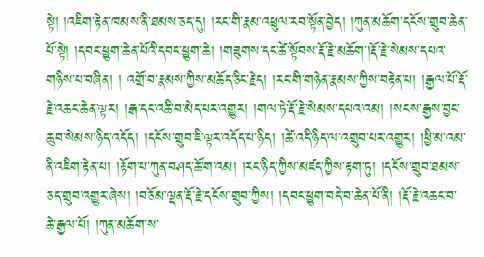སྟེ། །འཇིག་རྟེན་ཁམས་ནི་ཐམས་ཅད་དུ། །རང་གི་རྣམ་འཕྲུལ་རབ་སྟོན་བྱེད། །ཀུན་མཆོག་དངོས་གྲུབ་ཆེན་པོ་སྟེ། །དབང་ཕྱུག་ཆེན་པོའི་དབང་ཕྱུག་ཆེ། །གཟུགས་དང་ཚེ་སྟོབས་རྡོ་རྗེ་མཆོག་།རྡོ་རྗེ་སེམས་དཔའ་གཉིས་པ་བཞིན། ། འགྲོ་བ་རྣམས་ཀྱིས་མཆོད་ཅིང་རྗེད། །རང་གི་གཉེན་རྣམས་ཀྱིས་བརྟེན་པ། །རྒྱལ་པོ་རྡོ་རྗེ་འཆང་ཆེན་ལྟར། །རྒ་དང་འཆི་བ་མེད་པར་འགྱུར། །གལ་ཏེ་རྡོ་རྗེ་སེམས་དཔའ་འམ། །སངས་རྒྱས་བྱང་ཆུབ་སེམས་ཉིད་འདོད། །དངོས་གྲུབ་ཇི་ལྟར་འདོད་པ་ཉིད། །ཚེ་འདི་ཉིད་ལ་འགྲུབ་པར་འགྱུར། །ཕྱི་མ་འམ་ནི་འཇིག་རྟེན་པ། །རྟོག་པ་ཀུན་བཤད་ཆོ་ག་འམ། །རང་ཉིད་ཀྱིས་མཛད་ཀྱིས་རྟག་ཏུ། །དངོས་གྲུབ་ཐམས་ཅད་གྲུབ་འགྱུར་ཞེས། །བཅོམ་ལྡན་རྡོ་རྗེ་དངོས་གྲུབ་ཀྱིས། །དབང་ཕྱུག་བདེ་བ་ཆེན་པོ་ནི། །རྡོ་རྗེ་འཆང་བ་
ཆེ་རྒྱལ་པོ། །ཀུན་མཆོག་ས་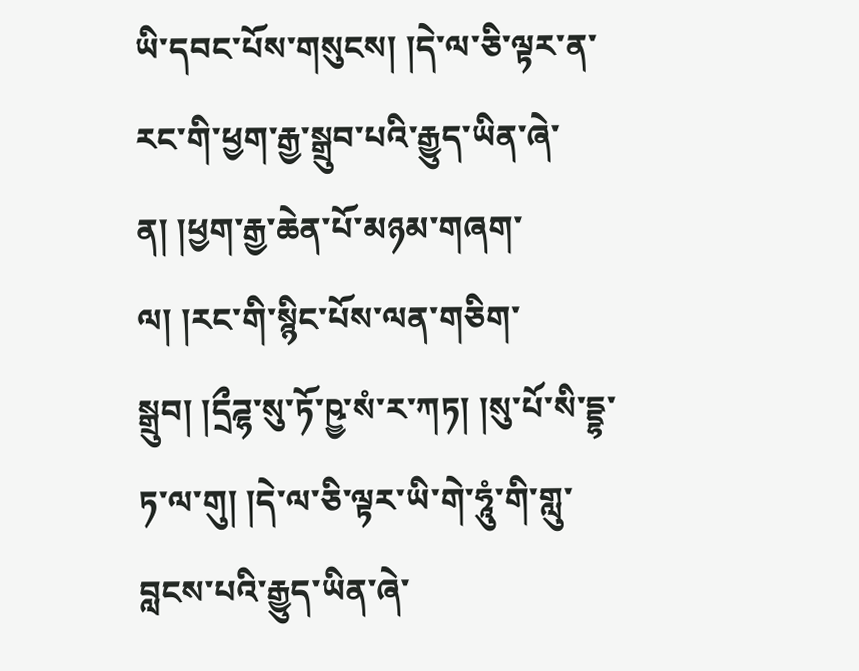ཡི་དབང་པོས་གསུངས། །དེ་ལ་ཅི་ལྟར་ན་རང་གི་ཕྱག་རྒྱ་སྒྲུབ་པའི་རྒྱུད་ཡིན་ཞེ་ན། །ཕྱག་རྒྱ་ཆེན་པོ་མཉམ་གཞག་ལ། །རང་གི་སྙིང་པོས་ལན་གཅིག་སྒྲུབ། །དྲྀཌྷ་སུ་ཏོ་ཥྱ་སཾ་ར་ཀཏ། །སུ་པོ་སི་དྡྷ་ཏ་ལ་གུ། །དེ་ལ་ཅི་ལྟར་ཡི་གེ་ཧཱུཾ་གི་གླུ་བླངས་པའི་རྒྱུད་ཡིན་ཞེ་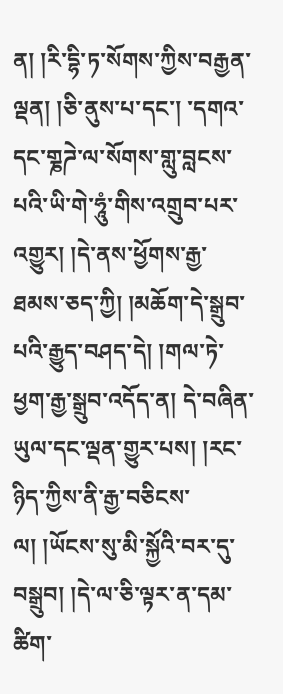ན། །རི་དྷི་ཏ་སོགས་ཀྱིས་བརྒྱན་ལྡན། །ཅི་ནུས་པ་དང་། ་དགའ་དང་གྞཌེ་ལ་སོགས་གླུ་བླངས་པའི་ཡི་གེ་ཧཱུཾ་གིས་འགྲུབ་པར་འགྱུར། །དེ་ནས་ཕྱོགས་རྒྱ་ཐམས་ཅད་ཀྱི། །མཆོག་དེ་སྒྲུབ་པའི་རྒྱུད་བཤད་དེ། །གལ་ཏེ་ཕྱག་རྒྱ་སྒྲུབ་འདོད་ན། དེ་བཞིན་ཡུལ་དང་ལྡན་གྱུར་པས། །རང་ཉིད་ཀྱིས་ནི་རྒྱ་བཅིངས་ལ། །ཡོངས་སུ་མི་སྐྱོའི་བར་དུ་བསྒྲུབ། །དེ་ལ་ཅི་ལྟར་ན་དམ་ཚིག་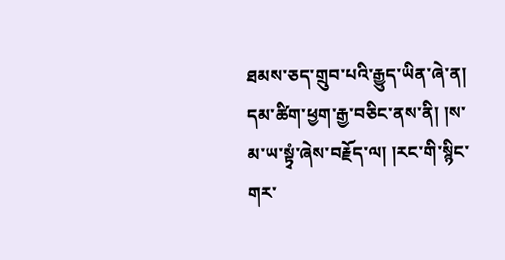ཐམས་ཅད་གྲུབ་པའི་རྒྱུད་ཡིན་ཞེ་ན། དམ་ཚིག་ཕྱག་རྒྱ་བཅིང་ནས་ནི། །ས་མ་ཡ་སྟྭཾ་ཞེས་བརྗོད་ལ། །རང་གི་སྙིང་གར་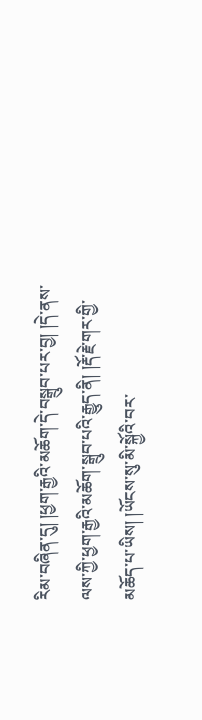རིམ་བཞིན་དུ། །ཕྱག་རྒྱའི་མཆོག་དེ་བསྒྲུབ་པར་བྱ། །དེ་ནས་ལས་ཀྱི་ཕྱག་རྒྱའི་མཆོག་སྒྲུབ་པའི་རྒྱུད་ནི། །རྡོ་རྗེ་གར་གྱི་མཆོད་པ་ཡིས། །ཡོངས་སུ་མི་སྐྱོའི་བར་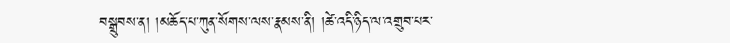བསྒྲུབས་ན། །མཆོད་པ་ཀུན་སོགས་ལས་རྣམས་ནི། །ཚེ་འདི་ཉིད་ལ་འགྲུབ་པར་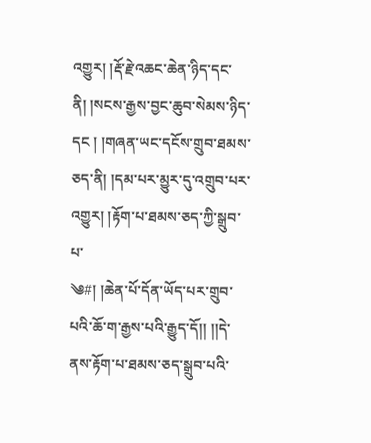འགྱུར། །རྡོ་རྗེ་འཆང་ཆེན་ཉིད་དང་ནི། །སངས་རྒྱས་བྱང་ཆུབ་སེམས་ཉིད་དང ། །གཞན་ཡང་དངོས་གྲུབ་ཐམས་ཅད་ནི། །དམ་པར་མྱུར་དུ་འགྲུབ་པར་འགྱུར། །རྟོག་པ་ཐམས་ཅད་ཀྱི་སྒྲུབ་པ་
༄#། །ཆེན་པོ་དོན་ཡོད་པར་གྲུབ་པའི་ཆོ་ག་རྒྱས་པའི་རྒྱུད་དོ།། །།དེ་ནས་རྟོག་པ་ཐམས་ཅད་སྒྲུབ་པའི་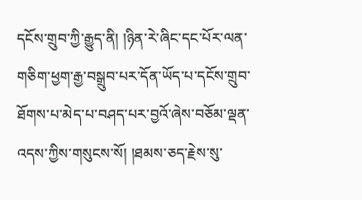དངོས་གྲུབ་ཀྱི་རྒྱུད་ནི། །ཉིན་རེ་ཞིང་དང་པོར་ལན་གཅིག་ཕྱག་རྒྱ་བསྒྲུབ་པར་དོན་ཡོད་པ་དངོས་གྲུབ་ཐོགས་པ་མེད་པ་བཤད་པར་བྱའོ་ཞེས་བཅོམ་ལྡན་འདས་ཀྱིས་གསུངས་སོ། །ཐམས་ཅད་རྗེས་སུ་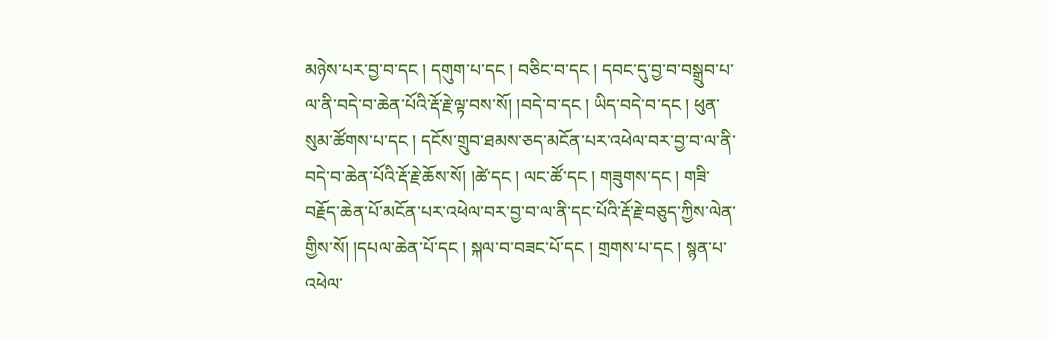མཉེས་པར་བྱ་བ་དང ། དགུག་པ་དང ། བཅིང་བ་དང ། དབང་དུ་བྱ་བ་བསྒྲུབ་པ་ལ་ནི་བདེ་བ་ཆེན་པོའི་རྡོ་རྗེ་ལྟ་བས་སོ། །བདེ་བ་དང ། ཡིད་བདེ་བ་དང ། ཕུན་སུམ་ཚོགས་པ་དང ། དངོས་གྲུབ་ཐམས་ཅད་མངོན་པར་འཕེལ་བར་བྱ་བ་ལ་ནི་བདེ་བ་ཆེན་པོའི་རྡོ་རྗེ་ཆོས་སོ། །ཚེ་དང ། ལང་ཚོ་དང ། གཟུགས་དང ། གཟི་བརྗོད་ཆེན་པོ་མངོན་པར་འཕེལ་བར་བྱ་བ་ལ་ནི་དང་པོའི་རྡོ་རྗེ་བཅུད་ཀྱིས་ལེན་གྱིས་སོ། །དཔལ་ཆེན་པོ་དང ། སྐལ་བ་བཟང་པོ་དང ། གྲགས་པ་དང ། སྙན་པ་འཕེལ་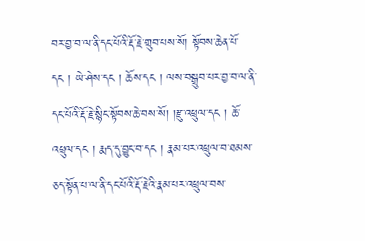བར་བྱ་བ་ལ་ནི་དང་པོའི་རྡོ་རྗེ་གྲུབ་པས་སོ། སྟོབས་ཆེན་པོ་དང ། ཡེ་ཤེས་དང ། ཆོས་དང ། ལས་བསྒྲུབ་པར་བྱ་བ་ལ་ནི་དང་པོའི་རྡོ་རྗེ་སྙིང་སྟོབས་ཆེ་བས་སོ། །རྫུ་འཕྲུལ་དང ། ཆོ་འཕྲུལ་དང ། རྨད་དུ་བྱུང་བ་དང ། རྣམ་པར་འཕྲུལ་བ་ཐམས་ཅད་སྟོན་པ་ལ་ནི་དང་པོའི་རྡོ་རྗེའི་རྣམ་པར་འཕྲུལ་བས་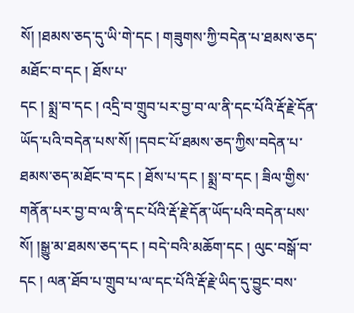སོ། །ཐམས་ཅད་དུ་ཡི་གེ་དང ། གཟུགས་ཀྱི་བདེན་པ་ཐམས་ཅད་མཐོང་བ་དང ། ཐོས་པ་
དང ། སྨྲ་བ་དང ། འདྲི་བ་གྲུབ་པར་བྱ་བ་ལ་ནི་དང་པོའི་རྡོ་རྗེ་དོན་ཡོད་པའི་བདེན་པས་སོ། །དབང་པོ་ཐམས་ཅད་ཀྱིས་བདེན་པ་ཐམས་ཅད་མཐོང་བ་དང ། ཐོས་པ་དང ། སྨྲ་བ་དང ། ཟིལ་གྱིས་གནོན་པར་བྱ་བ་ལ་ནི་དང་པོའི་རྡོ་རྗེ་དོན་ཡོད་པའི་བདེན་པས་སོ། །སྒྱུ་མ་ཐམས་ཅད་དང ། བདེ་བའི་མཆོག་དང ། ལུང་བསྒོ་བ་དང ། ལན་ཐོབ་པ་གྲུབ་པ་ལ་དང་པོའི་རྡོ་རྗེ་ཡིད་དུ་བྱུང་བས་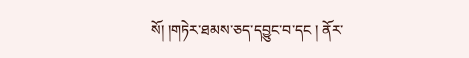སོ། །གཏེར་ཐམས་ཅད་དབྱུང་བ་དང ། ནོར་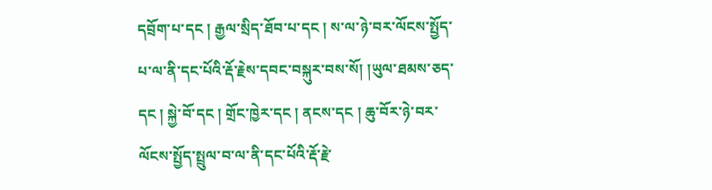དབྲོག་པ་དང ། རྒྱལ་སྲིད་ཐོབ་པ་དང ། ས་ལ་ཉེ་བར་ལོངས་སྤྱོད་པ་ལ་ནི་དང་པོའི་རྡོ་རྗེས་དབང་བསྐུར་བས་སོ། །ཡུལ་ཐམས་ཅད་དང ། སྐྱེ་བོ་དང ། གྲོང་ཁྱེར་དང ། ནངས་དང ། ཆུ་བོར་ཉེ་བར་ལོངས་སྤྱོད་སྤྲུལ་བ་ལ་ནི་དང་པོའི་རྡོ་རྗེ་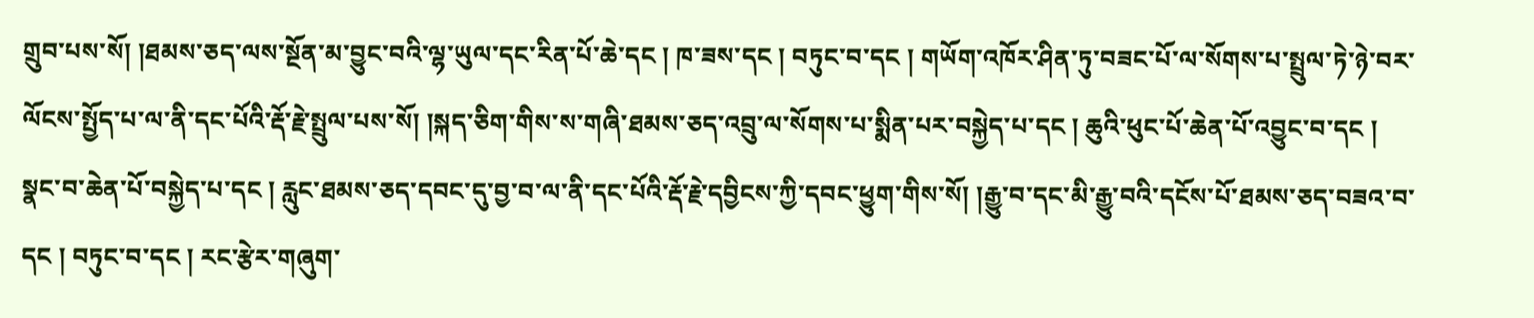གྲུབ་པས་སོ། །ཐམས་ཅད་ལས་སྔོན་མ་བྱུང་བའི་ལྷ་ཡུལ་དང་རིན་པོ་ཆེ་དང ། ཁ་ཟས་དང ། བཏུང་བ་དང ། གཡོག་འཁོར་ཤིན་ཏུ་བཟང་པོ་ལ་སོགས་པ་སྤྲུལ་ཏེ་ཉེ་བར་ལོངས་སྤྱོད་པ་ལ་ནི་དང་པོའི་རྡོ་རྗེ་སྤྲུལ་པས་སོ། །སྐད་ཅིག་གིས་ས་གཞི་ཐམས་ཅད་འབྲུ་ལ་སོགས་པ་སྨིན་པར་བསྐྱེད་པ་དང ། ཆུའི་ཕུང་པོ་ཆེན་པོ་འབྱུང་བ་དང ། སྣང་བ་ཆེན་པོ་བསྐྱེད་པ་དང ། རླུང་ཐམས་ཅད་དབང་དུ་བྱ་བ་ལ་ནི་དང་པོའི་རྡོ་རྗེ་དབྱིངས་ཀྱི་དབང་ཕྱུག་གིས་སོ། །རྒྱུ་བ་དང་མི་རྒྱུ་བའི་དངོས་པོ་ཐམས་ཅད་བཟའ་བ་དང ། བཏུང་བ་དང ། རང་རྩེར་གཞུག་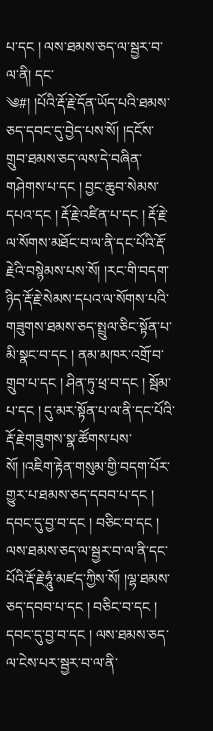པ་དང ། ལས་ཐམས་ཅད་ལ་སྦྱར་བ་ལ་ནི། དང་
༄#། །པོའི་རྡོ་རྗེ་དོན་ཡོད་པའི་ཐམས་ཅད་དབང་དུ་བྱེད་པས་སོ། །དངོས་གྲུབ་ཐམས་ཅད་ལས་དེ་བཞིན་གཤེགས་པ་དང ། བྱང་ཆུབ་སེམས་དཔའ་དང ། རྡོ་རྗེ་འཛིན་པ་དང ། རྡོ་རྗེ་ལ་སོགས་མཐོང་བ་ལ་ནི་དང་པོའི་རྡོ་རྗེའི་བསྙེམས་པས་སོ། །རང་གི་བདག་ཉིད་རྡོ་རྗེ་སེམས་དཔའ་ལ་སོགས་པའི་གཟུགས་ཐམས་ཅད་སྤྲུལ་ཅིང་སྟོན་པ་མི་སྣང་བ་དང ། ནམ་མཁར་འགྲོ་བ་གྲུབ་པ་དང ། ཤིན་ཏུ་ཕྲ་བ་དང ། སྦོམ་པ་དང ། དུ་མར་སྟོན་པ་ལ་ནི་དང་པོའི་རྡོ་རྗེ་གཟུགས་སྣ་ཚོགས་པས་སོ། །འཇིག་རྟེན་གསུམ་གྱི་བདག་པོར་གྱུར་པ་ཐམས་ཅད་དབབ་པ་དང ། དབང་དུ་བྱ་བ་དང ། བཅིང་བ་དང ། ལས་ཐམས་ཅད་ལ་སྦྱར་བ་ལ་ནི་དང་པོའི་རྡོ་རྗེ་ཧཱུཾ་མཛད་ཀྱིས་སོ། །ལྷ་ཐམས་ཅད་དབབ་པ་དང ། བཅིང་བ་དང ། དབང་དུ་བྱ་བ་དང ། ལས་ཐམས་ཅད་ལ་ངེས་པར་སྦྱར་བ་ལ་ནི་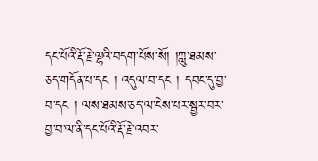དང་པོའི་རྡོ་རྗེ་ལྷའི་བདག་པོས་སོ། །ཀླུ་ཐམས་ཅད་གདོན་པ་དང ། འདུལ་བ་དང ། དབང་དུ་བྱ་བ་དང ། ལས་ཐམས་ཅད་ལ་ངེས་པར་སྦྱར་བར་བྱ་བ་ལ་ནི་དང་པོའི་རྡོ་རྗེ་འབར་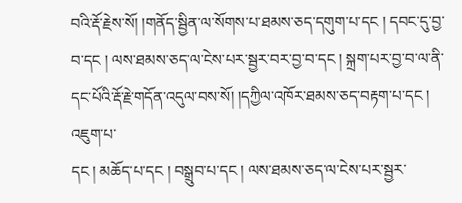བའི་རྡོ་རྗེས་སོ། །གནོད་སྦྱིན་ལ་སོགས་པ་ཐམས་ཅད་དགུག་པ་དང ། དབང་དུ་བྱ་བ་དང ། ལས་ཐམས་ཅད་ལ་ངེས་པར་སྦྱར་བར་བྱ་བ་དང ། སྐྲག་པར་བྱ་བ་ལ་ནི་དང་པོའི་རྡོ་རྗེ་གདོན་འདུལ་བས་སོ། །དཀྱིལ་འཁོར་ཐམས་ཅད་བརྟག་པ་དང ། འཇུག་པ་
དང ། མཆོད་པ་དང ། བསྒྲུབ་པ་དང ། ལས་ཐམས་ཅད་ལ་ངེས་པར་སྦྱར་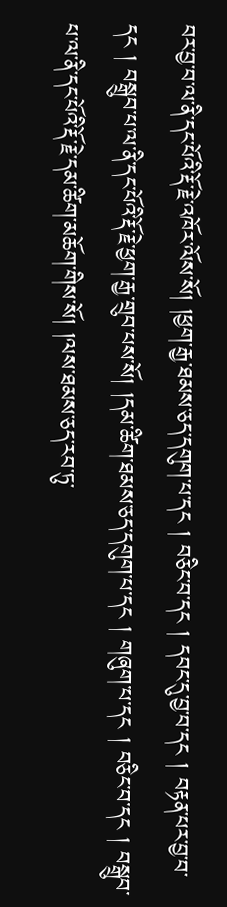བར་བྱ་བ་ལ་ནི་དང་པོའི་རྡོ་རྗེ་འཁོར་ལོས་སོ། །ཕྱག་རྒྱ་ཐམས་ཅད་དགུག་པ་དང ། བཅིང་བ་དང ། དབང་དུ་བྱ་བ་དང ། བརྟན་པར་བྱ་བ་དང ། བསྒྲུབ་པ་ལ་ནི་དང་པོའི་རྡོ་རྗེ་ཕྱག་རྒྱ་གྲུབ་པས་སོ། །དམ་ཚིག་ཐམས་ཅད་དགུག་པ་དང ། གཞུག་པ་དང ། བཅིང་བ་དང ། བསྒྲུབ་པ་ལ་ནི་དང་པོའི་རྡོ་རྗེ་དམ་ཚིག་མཆོག་གིས་སོ། །ལས་ཐམས་ཅད་རབ་ཏུ་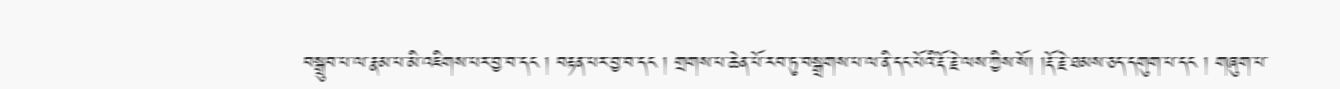བསྒྲུབ་པ་ལ་རྣམ་པ་མི་འཇིགས་པར་བྱ་བ་དང ། བརྟན་པར་བྱ་བ་དང ། གྲགས་པ་ཆེན་པོ་རབ་ཏུ་བསྒྲགས་པ་ལ་ནི་དང་པོའི་རྡོ་རྗེ་ལས་ཀྱིས་སོ། །རྡོ་རྗེ་ཐམས་ཅད་དགུག་པ་དང ། གཞུག་པ་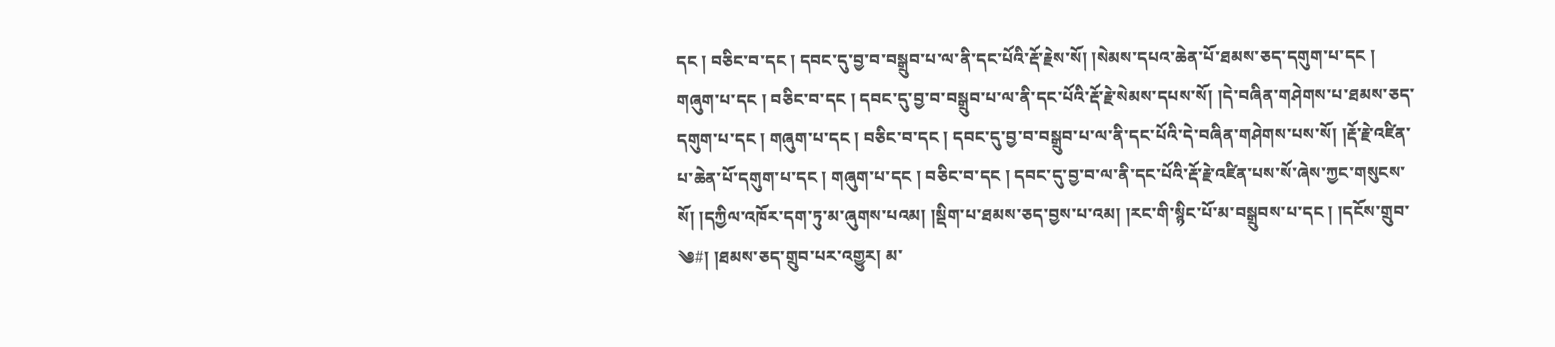དང ། བཅིང་བ་དང ། དབང་དུ་བྱ་བ་བསྒྲུབ་པ་ལ་ནི་དང་པོའི་རྡོ་རྗེས་སོ། །སེམས་དཔའ་ཆེན་པོ་ཐམས་ཅད་དགུག་པ་དང ། གཞུག་པ་དང ། བཅིང་བ་དང ། དབང་དུ་བྱ་བ་བསྒྲུབ་པ་ལ་ནི་དང་པོའི་རྡོ་རྗེ་སེམས་དཔས་སོ། །དེ་བཞིན་གཤེགས་པ་ཐམས་ཅད་དགུག་པ་དང ། གཞུག་པ་དང ། བཅིང་བ་དང ། དབང་དུ་བྱ་བ་བསྒྲུབ་པ་ལ་ནི་དང་པོའི་དེ་བཞིན་གཤེགས་པས་སོ། །རྡོ་རྗེ་འཛིན་པ་ཆེན་པོ་དགུག་པ་དང ། གཞུག་པ་དང ། བཅིང་བ་དང ། དབང་དུ་བྱ་བ་ལ་ནི་དང་པོའི་རྡོ་རྗེ་འཛིན་པས་སོ་ཞེས་ཀྱང་གསུངས་སོ། །དཀྱིལ་འཁོར་དག་ཏུ་མ་ཞུགས་པའམ། །སྡིག་པ་ཐམས་ཅད་བྱས་པ་འམ། །རང་གི་སྙིང་པོ་མ་བསྒྲུབས་པ་དང ། །དངོས་གྲུབ་
༄#། །ཐམས་ཅད་གྲུབ་པར་འགྱུར། མ་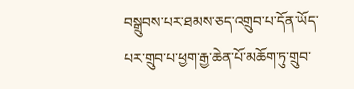བསྒྲུབས་པར་ཐམས་ཅད་འགྲུབ་པ་དོན་ཡོད་པར་གྲུབ་པ་ཕྱག་རྒྱ་ཆེན་པོ་མཆོག་ཏུ་གྲུབ་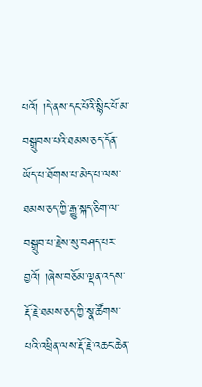པའོ། །དེ་ནས་དང་པོའི་སྙིང་པོ་མ་བསྒྲུབས་པའི་ཐམས་ཅད་དོན་ཡོད་པ་ཐོགས་པ་མེད་པ་ལས་ཐམས་ཅད་ཀྱི་རྒྱུ་སྐད་ཅིག་ལ་བསྒྲུབ་པ་རྗེས་སུ་བཤད་པར་བྱའོ། །ཞེས་བཅོམ་ལྡན་འདས་རྡོ་རྗེ་ཐམས་ཅད་ཀྱི་སྣ་ཚོགས་པའི་འཕྲིན་ལས་རྡོ་རྗེ་འཆང་ཆེན་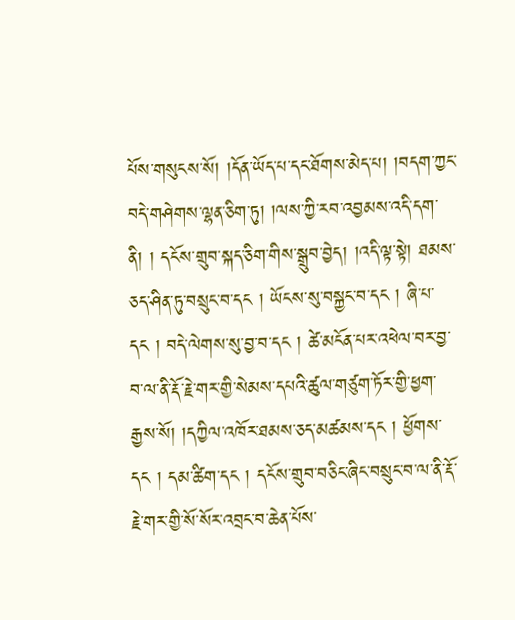པོས་གསུངས་སོ། །དོན་ཡོད་པ་དང་ཐོགས་མེད་པ། །བདག་ཀྱང་བདེ་གཤེགས་ལྷན་ཅིག་ཏུ། །ལས་ཀྱི་རབ་འབྱམས་འདི་དག་ནི། ། དངོས་གྲུབ་སྐད་ཅིག་གིས་སྒྲུབ་བྱེད། །འདི་ལྟ་སྟེ། ཐམས་ཅད་ཤིན་ཏུ་བསྲུང་བ་དང ། ཡོངས་སུ་བསྐྱང་བ་དང ། ཞི་པ་དང ། བདེ་ལེགས་སུ་བྱ་བ་དང ། ཚེ་མངོན་པར་འཕེལ་བར་བྱ་བ་ལ་ནི་རྡོ་རྗེ་གར་གྱི་སེམས་དཔའི་ཚུལ་གཙུག་ཏོར་གྱི་ཕྱག་རྒྱས་སོ། །དཀྱིལ་འཁོར་ཐམས་ཅད་མཚམས་དང ། ཕྱོགས་དང ། དམ་ཚིག་དང ། དངོས་གྲུབ་བཅིང་ཞིང་བསྲུང་བ་ལ་ནི་རྡོ་རྗེ་གར་གྱི་སོ་སོར་འབྲང་བ་ཆེན་པོས་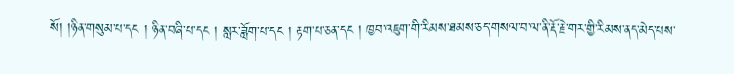སོ། །ཉིན་གསུམ་པ་དང ། ཉིན་བཞི་པ་དང ། སླར་ཟློག་པ་དང ། རྟག་པ་ཅན་དང ། ཁྱབ་འཇུག་གི་རིམས་ཐམས་ཅད་གསལ་བ་ལ་ནི་རྡོ་རྗེ་གར་གྱི་རིམས་ནད་མེད་པས་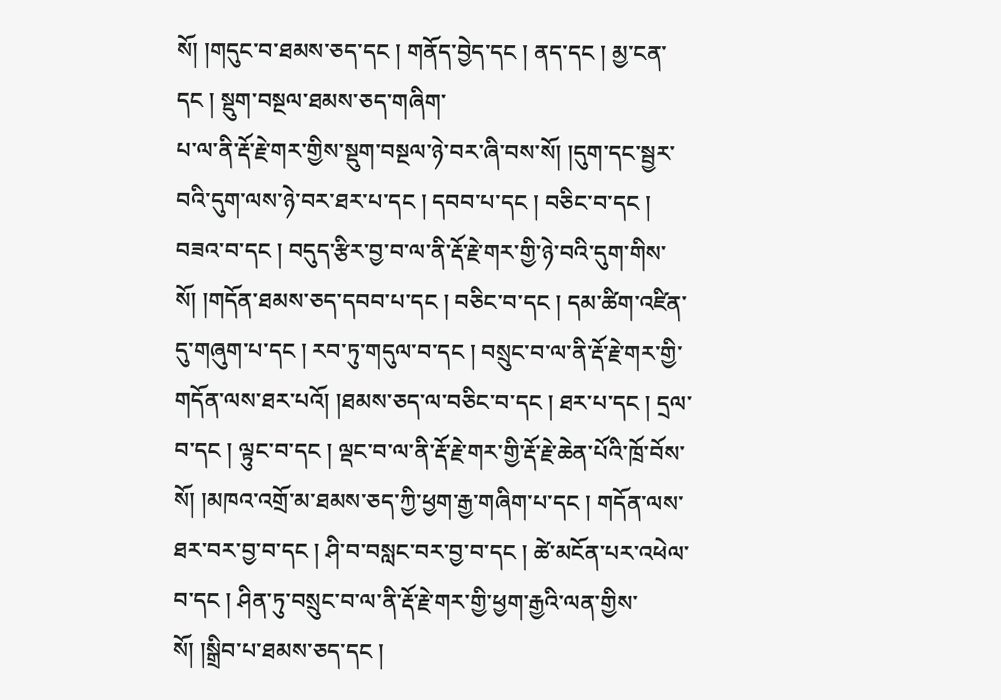སོ། །གདུང་བ་ཐམས་ཅད་དང ། གནོད་བྱེད་དང ། ནད་དང ། མྱ་ངན་དང ། སྡུག་བསྔལ་ཐམས་ཅད་གཞིག་
པ་ལ་ནི་རྡོ་རྗེ་གར་གྱིས་སྡུག་བསྔལ་ཉེ་བར་ཞི་བས་སོ། །དུག་དང་སྦྱར་བའི་དུག་ལས་ཉེ་བར་ཐར་པ་དང ། དབབ་པ་དང ། བཅིང་བ་དང ། བཟའ་བ་དང ། བདུད་རྩིར་བྱ་བ་ལ་ནི་རྡོ་རྗེ་གར་གྱི་ཉེ་བའི་དུག་གིས་སོ། །གདོན་ཐམས་ཅད་དབབ་པ་དང ། བཅིང་བ་དང ། དམ་ཚིག་འཛིན་དུ་གཞུག་པ་དང ། རབ་ཏུ་གདུལ་བ་དང ། བསྲུང་བ་ལ་ནི་རྡོ་རྗེ་གར་གྱི་གདོན་ལས་ཐར་པའོ། །ཐམས་ཅད་ལ་བཅིང་བ་དང ། ཐར་པ་དང ། དྲལ་བ་དང ། ལྟུང་བ་དང ། ལྡང་བ་ལ་ནི་རྡོ་རྗེ་གར་གྱི་རྡོ་རྗེ་ཆེན་པོའི་ཁྲོ་བོས་སོ། །མཁའ་འགྲོ་མ་ཐམས་ཅད་ཀྱི་ཕྱག་རྒྱ་གཞིག་པ་དང ། གདོན་ལས་ཐར་བར་བྱ་བ་དང ། ཤི་བ་བསླང་བར་བྱ་བ་དང ། ཚེ་མངོན་པར་འཕེལ་བ་དང ། ཤིན་ཏུ་བསྲུང་བ་ལ་ནི་རྡོ་རྗེ་གར་གྱི་ཕྱག་རྒྱའི་ལན་གྱིས་སོ། །སྒྲིབ་པ་ཐམས་ཅད་དང །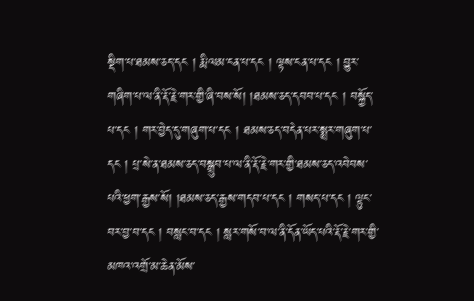སྡིག་པ་ཐམས་ཅད་དང ། རྨི་ལམ་ངན་པ་དང ། ལྟས་ངན་པ་དང ། བྱུར་གཞིག་པ་ལ་ནི་རྡོ་རྗེ་གར་གྱི་ཞི་བས་སོ། །ཐམས་ཅད་དབབ་པ་དང ། བསྐྱོད་པ་དང ། གར་བྱེད་དུ་གཞུག་པ་དང ། ཐམས་ཅད་བདེན་པར་སྨྲར་གཞུག་པ་དང ། པྲ་སེ་ན་ཐམས་ཅད་བསྒྲུབ་པ་ལ་ནི་རྡོ་རྗེ་གར་གྱི་ཐམས་ཅད་འབེབས་པའི་ཕྱག་རྒྱས་སོ། །ཐམས་ཅད་རྒྱས་གདབ་པ་དང ། གསད་པ་དང ། ལྟུང་བར་བྱ་བ་དང ། བསླང་བ་དང ། སླར་གསོ་བ་ལ་ནི་དོན་ཡོད་པའི་རྡོ་རྗེ་གར་གྱི་མཁའ་འགྲོ་མ་ཆེན་མོས་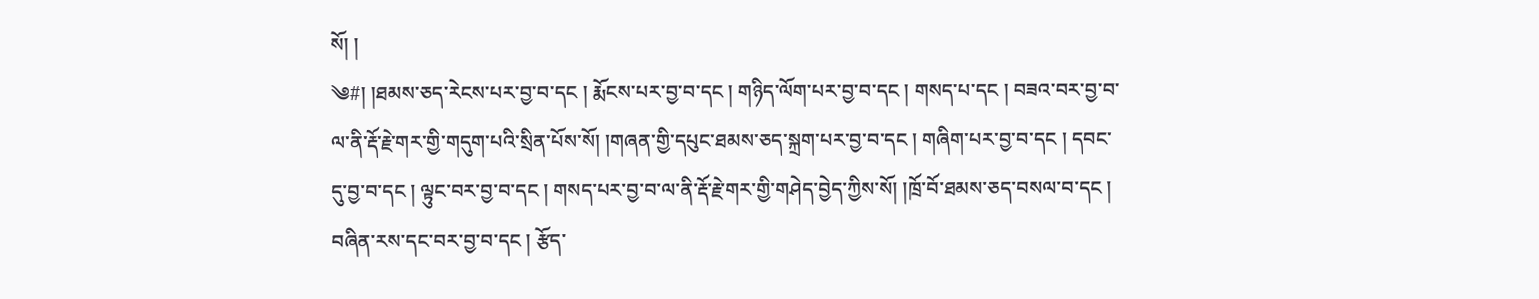སོ། །
༄#། །ཐམས་ཅད་རེངས་པར་བྱ་བ་དང ། རྨོངས་པར་བྱ་བ་དང ། གཉིད་ལོག་པར་བྱ་བ་དང ། གསད་པ་དང ། བཟའ་བར་བྱ་བ་ལ་ནི་རྡོ་རྗེ་གར་གྱི་གདུག་པའི་སྲིན་པོས་སོ། །གཞན་གྱི་དཔུང་ཐམས་ཅད་སྐྲག་པར་བྱ་བ་དང ། གཞིག་པར་བྱ་བ་དང ། དབང་དུ་བྱ་བ་དང ། ལྟུང་བར་བྱ་བ་དང ། གསད་པར་བྱ་བ་ལ་ནི་རྡོ་རྗེ་གར་གྱི་གཤེད་བྱེད་ཀྱིས་སོ། །ཁྲོ་བོ་ཐམས་ཅད་བསལ་བ་དང ། བཞིན་རས་དང་བར་བྱ་བ་དང ། རྩོད་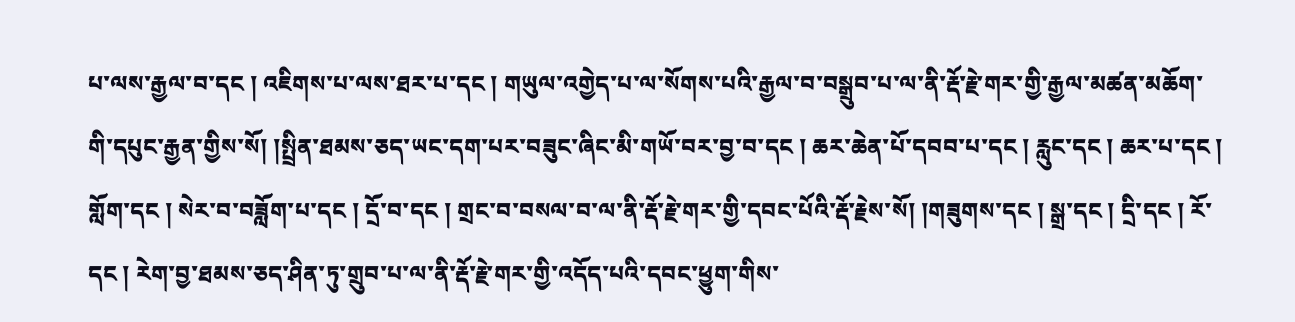པ་ལས་རྒྱལ་བ་དང ། འཇིགས་པ་ལས་ཐར་པ་དང ། གཡུལ་འགྱེད་པ་ལ་སོགས་པའི་རྒྱལ་བ་བསྒྲུབ་པ་ལ་ནི་རྡོ་རྗེ་གར་གྱི་རྒྱལ་མཚན་མཆོག་གི་དཔུང་རྒྱན་གྱིས་སོ། །སྤྲིན་ཐམས་ཅད་ཡང་དག་པར་བཟུང་ཞིང་མི་གཡོ་བར་བྱ་བ་དང ། ཆར་ཆེན་པོ་དབབ་པ་དང ། རླུང་དང ། ཆར་པ་དང ། གློག་དང ། སེར་བ་བཟློག་པ་དང ། དྲོ་བ་དང ། གྲང་བ་བསལ་བ་ལ་ནི་རྡོ་རྗེ་གར་གྱི་དབང་པོའི་རྡོ་རྗེས་སོ། །གཟུགས་དང ། སྒྲ་དང ། དྲི་དང ། རོ་དང ། རེག་བྱ་ཐམས་ཅད་ཤིན་ཏུ་གྲུབ་པ་ལ་ནི་རྡོ་རྗེ་གར་གྱི་འདོད་པའི་དབང་ཕྱུག་གིས་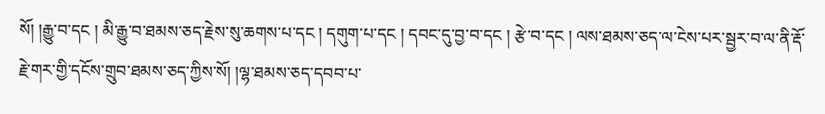སོ། །རྒྱུ་བ་དང ། མི་རྒྱུ་བ་ཐམས་ཅད་རྗེས་སུ་ཆགས་པ་དང ། དགུག་པ་དང ། དབང་དུ་བྱ་བ་དང ། རྩེ་བ་དང ། ལས་ཐམས་ཅད་ལ་ངེས་པར་སྦྱར་བ་ལ་ནི་རྡོ་རྗེ་གར་གྱི་དངོས་གྲུབ་ཐམས་ཅད་ཀྱིས་སོ། །ལྷ་ཐམས་ཅད་དབབ་པ་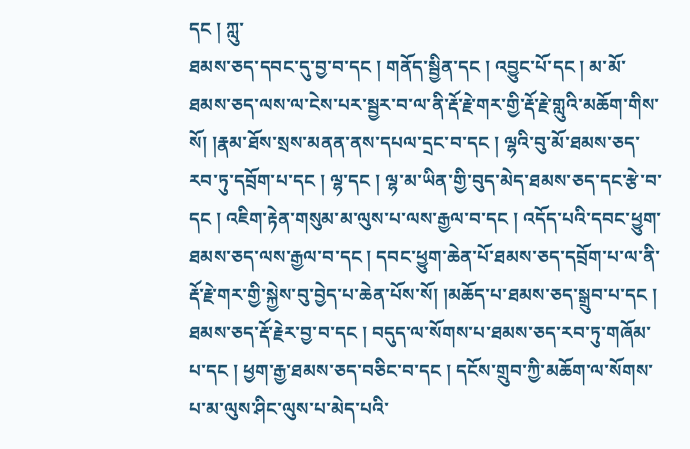དང ། ཀླུ་
ཐམས་ཅད་དབང་དུ་བྱ་བ་དང ། གནོད་སྦྱིན་དང ། འབྱུང་པོ་དང ། མ་མོ་ཐམས་ཅད་ལས་ལ་ངེས་པར་སྦྱར་བ་ལ་ནི་རྡོ་རྗེ་གར་གྱི་རྡོ་རྗེ་གླུའི་མཆོག་གིས་སོ། །རྣམ་ཐོས་སྲས་མནན་ནས་དཔལ་དྲང་བ་དང ། ལྷའི་བུ་མོ་ཐམས་ཅད་རབ་ཏུ་དབྲོག་པ་དང ། ལྷ་དང ། ལྷ་མ་ཡིན་གྱི་བུད་མེད་ཐམས་ཅད་དང་རྩེ་བ་དང ། འཇིག་རྟེན་གསུམ་མ་ལུས་པ་ལས་རྒྱལ་བ་དང ། འདོད་པའི་དབང་ཕྱུག་ཐམས་ཅད་ལས་རྒྱལ་བ་དང ། དབང་ཕྱུག་ཆེན་པོ་ཐམས་ཅད་དབྲོག་པ་ལ་ནི་རྡོ་རྗེ་གར་གྱི་སྐྱེས་བུ་བྱེད་པ་ཆེན་པོས་སོ། །མཆོད་པ་ཐམས་ཅད་སྒྲུབ་པ་དང ། ཐམས་ཅད་རྡོ་རྗེར་བྱ་བ་དང ། བདུད་ལ་སོགས་པ་ཐམས་ཅད་རབ་ཏུ་གཞོམ་པ་དང ། ཕྱག་རྒྱ་ཐམས་ཅད་བཅིང་བ་དང ། དངོས་གྲུབ་ཀྱི་མཆོག་ལ་སོགས་པ་མ་ལུས་ཤིང་ལུས་པ་མེད་པའི་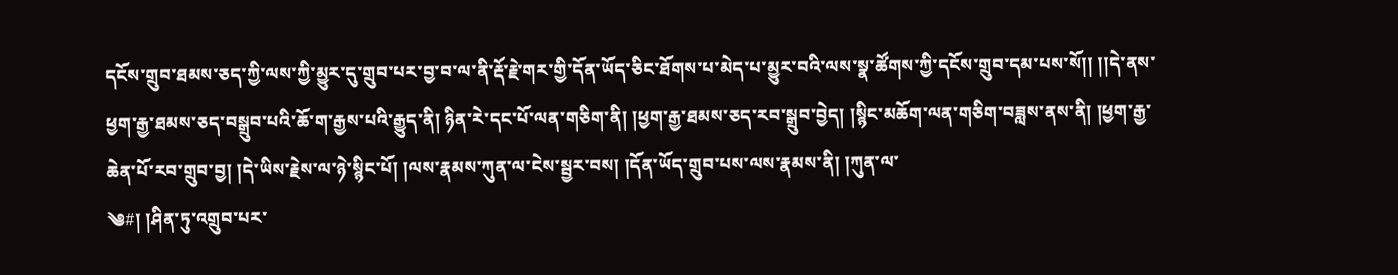དངོས་གྲུབ་ཐམས་ཅད་ཀྱི་ལས་ཀྱི་མྱུར་དུ་གྲུབ་པར་བྱ་བ་ལ་ནི་རྡོ་རྗེ་གར་གྱི་དོན་ཡོད་ཅིང་ཐོགས་པ་མེད་པ་མྱུར་བའི་ལས་སྣ་ཚོགས་ཀྱི་དངོས་གྲུབ་དམ་པས་སོ།། །།དེ་ནས་ཕྱག་རྒྱ་ཐམས་ཅད་བསྒྲུབ་པའི་ཆོ་ག་རྒྱས་པའི་རྒྱུད་ནི། ཉིན་རེ་དང་པོ་ལན་གཅིག་ནི། །ཕྱག་རྒྱ་ཐམས་ཅད་རབ་སྒྲུབ་བྱེད། །སྙིང་མཆོག་ལན་གཅིག་བཟླས་ནས་ནི། །ཕྱག་རྒྱ་ཆེན་པོ་རབ་གྲུབ་བྱ། །དེ་ཡིས་རྗེས་ལ་ཉེ་སྙིང་པོ། །ལས་རྣམས་ཀུན་ལ་ངེས་སྦྱར་བས། །དོན་ཡོད་གྲུབ་པས་ལས་རྣམས་ནི། །ཀུན་ལ་
༄#། །ཤིན་ཏུ་འགྲུབ་པར་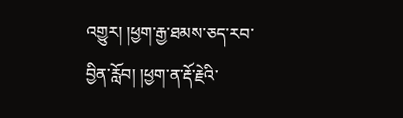འགྱུར། །ཕྱག་རྒྱ་ཐམས་ཅད་རབ་བྱིན་རློབ། །ཕྱག་ན་རྡོ་རྗེའི་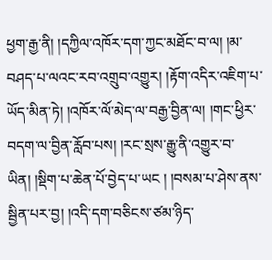ཕྱག་རྒྱ་ནི། །དཀྱིལ་འཁོར་དག་ཀྱང་མཐོང་བ་ལ། །མ་བཤད་པ་ལའང་རབ་འགྲུབ་འགྱུར། །རྟོག་འདིར་འཇིག་པ་ཡོད་མིན་ཏེ། །འཁོར་ལོ་མེད་ལ་བརྒྱ་བྱིན་ལ། །གང་ཕྱིར་བདག་ལ་བྱིན་རློབ་པས། །རང་སྲས་རྒྱུ་ནི་འགྱུར་བ་ཡིན། །སྡིག་པ་ཆེན་པོ་བྱེད་པ་ཡང ། །བསམ་པ་ཤེས་ནས་སྦྱིན་པར་བྱ། །འདི་དག་བཅིངས་ཙམ་ཉིད་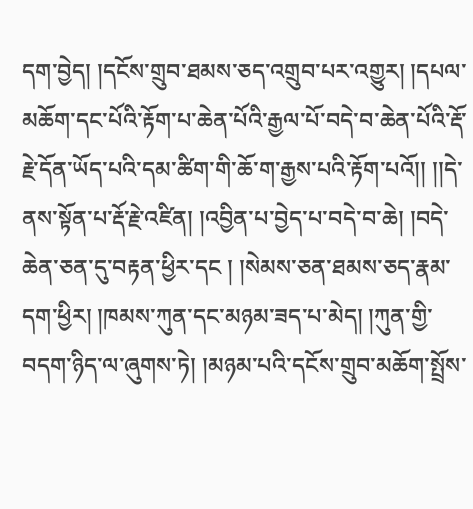དག་བྱེད། །དངོས་གྲུབ་ཐམས་ཅད་འགྲུབ་པར་འགྱུར། །དཔལ་མཆོག་དང་པོའི་རྟོག་པ་ཆེན་པོའི་རྒྱལ་པོ་བདེ་བ་ཆེན་པོའི་རྡོ་རྗེ་དོན་ཡོད་པའི་དམ་ཚིག་གི་ཆོ་ག་རྒྱས་པའི་རྟོག་པའོ།། །།དེ་ནས་སྟོན་པ་རྡོ་རྗེ་འཛིན། །འབྱིན་པ་བྱེད་པ་བདེ་བ་ཆེ། །བདེ་ཆེན་ཅན་དུ་བརྟན་ཕྱིར་དང ། །སེམས་ཅན་ཐམས་ཅད་རྣམ་དག་ཕྱིར། །ཁམས་ཀུན་དང་མཉམ་ཟད་པ་མེད། །ཀུན་གྱི་བདག་ཉིད་ལ་ཞུགས་ཏེ། །མཉམ་པའི་དངོས་གྲུབ་མཆོག་སྤྲོས་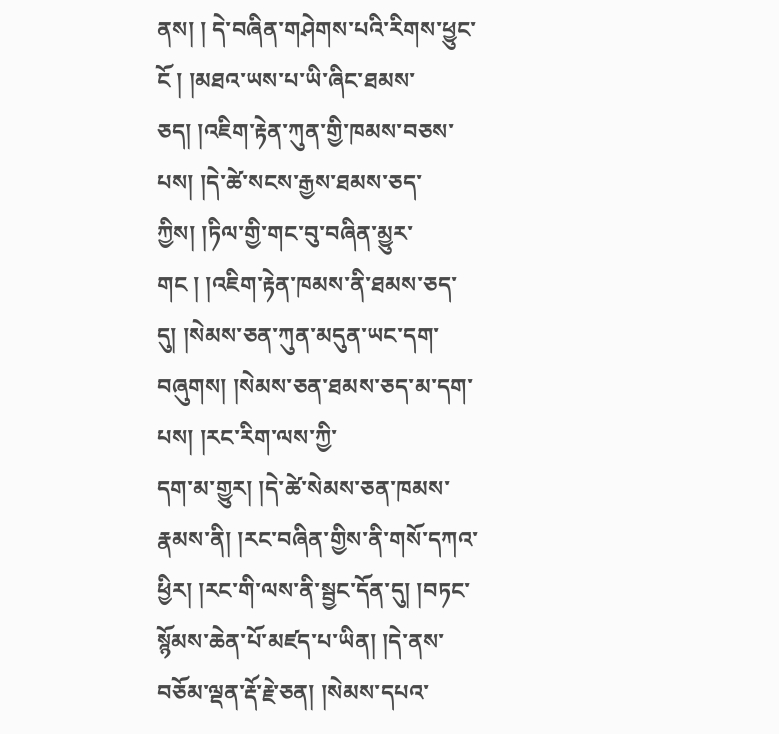ནས། ། དེ་བཞིན་གཤེགས་པའི་རིགས་ཕྱུང་ངོ ། །མཐའ་ཡས་པ་ཡི་ཞིང་ཐམས་ཅད། །འཇིག་རྟེན་ཀུན་གྱི་ཁམས་བཅས་པས། །དེ་ཚེ་སངས་རྒྱས་ཐམས་ཅད་ཀྱིས། །ཏིལ་གྱི་གང་བུ་བཞིན་མྱུར་གང ། །འཇིག་རྟེན་ཁམས་ནི་ཐམས་ཅད་དུ། །སེམས་ཅན་ཀུན་མདུན་ཡང་དག་བཞུགས། །སེམས་ཅན་ཐམས་ཅད་མ་དག་པས། །རང་རིག་ལས་ཀྱི་
དག་མ་གྱུར། །དེ་ཚེ་སེམས་ཅན་ཁམས་རྣམས་ནི། །རང་བཞིན་གྱིས་ནི་གསོ་དཀའ་ཕྱིར། །རང་གི་ལས་ནི་སྦྱང་དོན་དུ། །བཏང་སྙོམས་ཆེན་པོ་མཛད་པ་ཡིན། །དེ་ནས་བཅོམ་ལྡན་རྡོ་རྗེ་ཅན། །སེམས་དཔའ་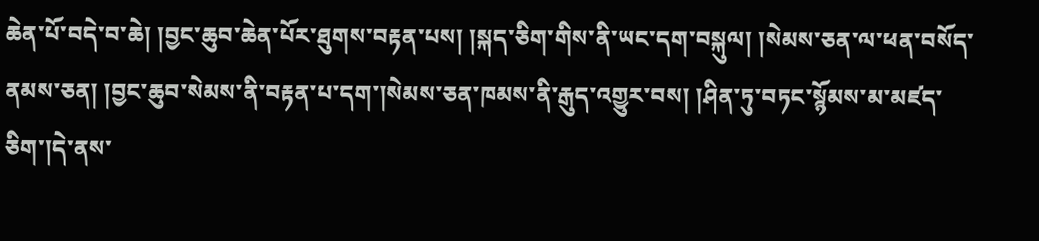ཆེན་པོ་བདེ་བ་ཆེ། །བྱང་ཆུབ་ཆེན་པོར་ཐུགས་བརྟན་པས། །སྐད་ཅིག་གིས་ནི་ཡང་དག་བསྐུལ། །སེམས་ཅན་ལ་ཕན་བསོད་ནམས་ཅན། །བྱང་ཆུབ་སེམས་ནི་བརྟན་པ་དག་།སེམས་ཅན་ཁམས་ནི་རྒུད་འགྱུར་བས། །ཤིན་ཏུ་བཏང་སྙོམས་མ་མཛད་ཅིག་།དེ་ནས་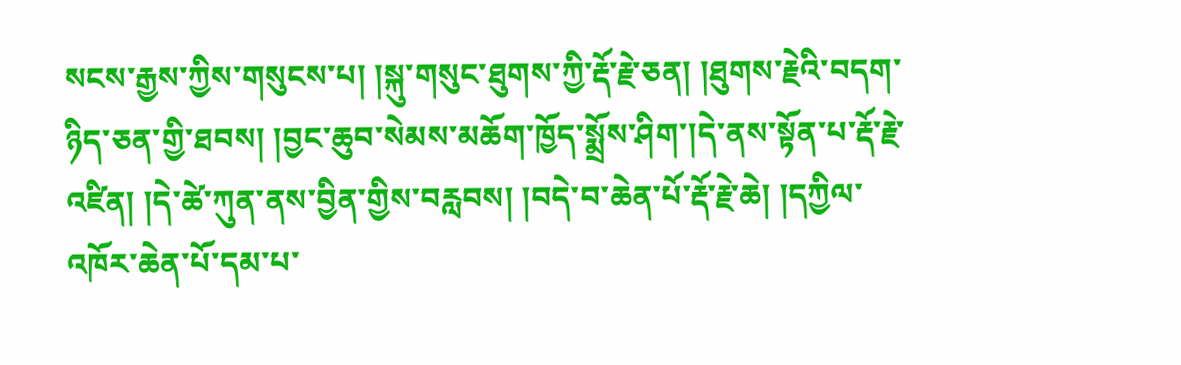སངས་རྒྱས་ཀྱིས་གསུངས་པ། །སྐུ་གསུང་ཐུགས་ཀྱི་རྡོ་རྗེ་ཅན། །ཐུགས་རྗེའི་བདག་ཉིད་ཅན་གྱི་ཐབས། །བྱང་ཆུབ་སེམས་མཆོག་ཁྱོད་སྨྲོས་ཤིག་།དེ་ནས་སྟོན་པ་རྡོ་རྗེ་འཛིན། །དེ་ཚེ་ཀུན་ནས་བྱིན་གྱིས་བརླབས། །བདེ་བ་ཆེན་པོ་རྡོ་རྗེ་ཆེ། །དཀྱིལ་འཁོར་ཆེན་པོ་དམ་པ་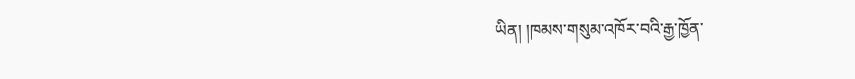ཡིན། །ཁམས་གསུམ་འཁོར་བའི་རྒྱ་ཁྱོན་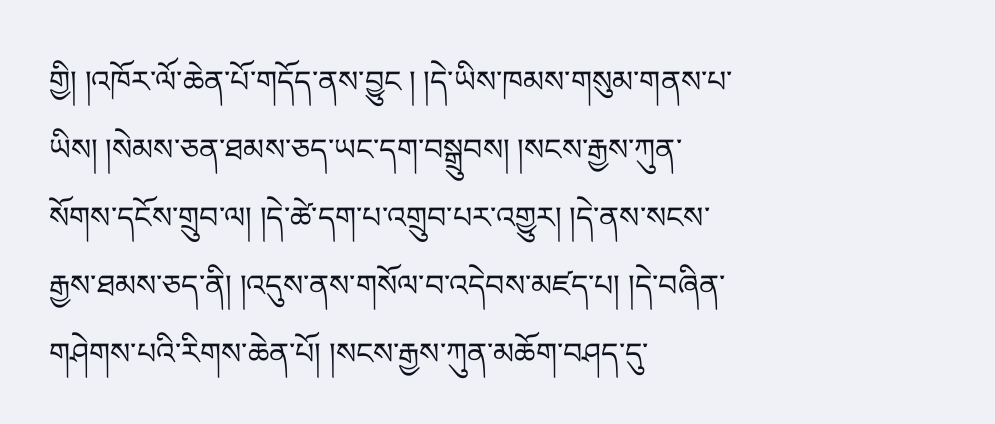གྱི། །འཁོར་ལོ་ཆེན་པོ་གདོད་ནས་བྱུང ། །དེ་ཡིས་ཁམས་གསུམ་གནས་པ་ཡིས། །སེམས་ཅན་ཐམས་ཅད་ཡང་དག་བསྒྲུབས། །སངས་རྒྱས་ཀུན་སོགས་དངོས་གྲུབ་ལ། །དེ་ཚེ་དག་པ་འགྲུབ་པར་འགྱུར། །དེ་ནས་སངས་རྒྱས་ཐམས་ཅད་ནི། །འདུས་ནས་གསོལ་བ་འདེབས་མཛད་པ། །དེ་བཞིན་གཤེགས་པའི་རིགས་ཆེན་པོ། །སངས་རྒྱས་ཀུན་མཆོག་བཤད་དུ་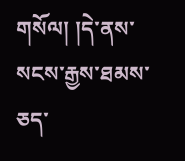གསོལ། །དེ་ནས་སངས་རྒྱས་ཐམས་ཅད་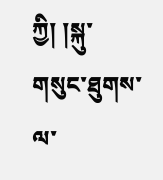ཀྱི། །སྐུ་གསུང་ཐུགས་ལ་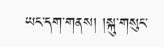ཡང་དག་གནས། །སྐུ་གསུང་